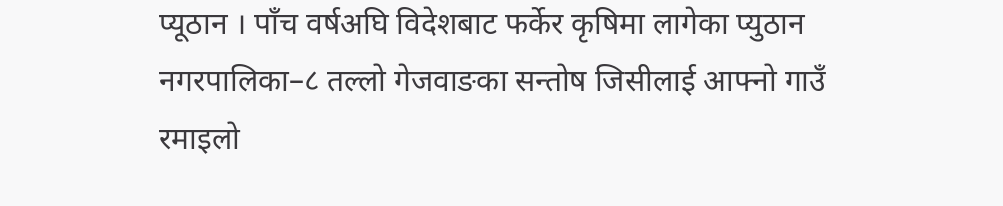प्यूठान । पाँच वर्षअघि विदेशबाट फर्केर कृषिमा लागेका प्युठान नगरपालिका–८ तल्लो गेजवाङका सन्तोष जिसीलाई आफ्नो गाउँ रमाइलो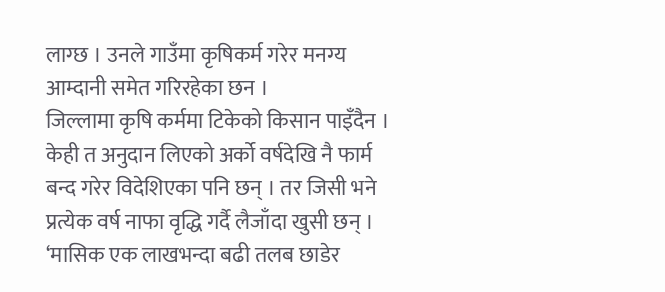लाग्छ । उनले गाउँमा कृषिकर्म गरेर मनग्य आम्दानी समेत गरिरहेका छन ।
जिल्लामा कृषि कर्ममा टिकेको किसान पाइँदैन । केही त अनुदान लिएको अर्को वर्षदेखि नै फार्म बन्द गरेर विदेशिएका पनि छन् । तर जिसी भने प्रत्येक वर्ष नाफा वृद्धि गर्दै लैजाँदा खुसी छन् । ‘मासिक एक लाखभन्दा बढी तलब छाडेर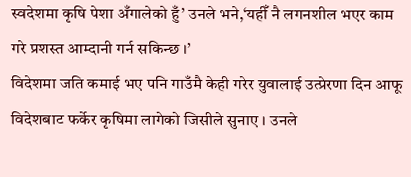स्वदेशमा कृषि पेशा अँगालेको हुँ’ उनले भने,‘यहीँ नै लगनशील भएर काम गरे प्रशस्त आम्दानी गर्न सकिन्छ ।’
विदेशमा जति कमाई भए पनि गाउँमै केही गरेर युवालाई उत्प्रेरणा दिन आफू विदेशबाट फर्केर कृषिमा लागेको जिसीले सुनाए । उनले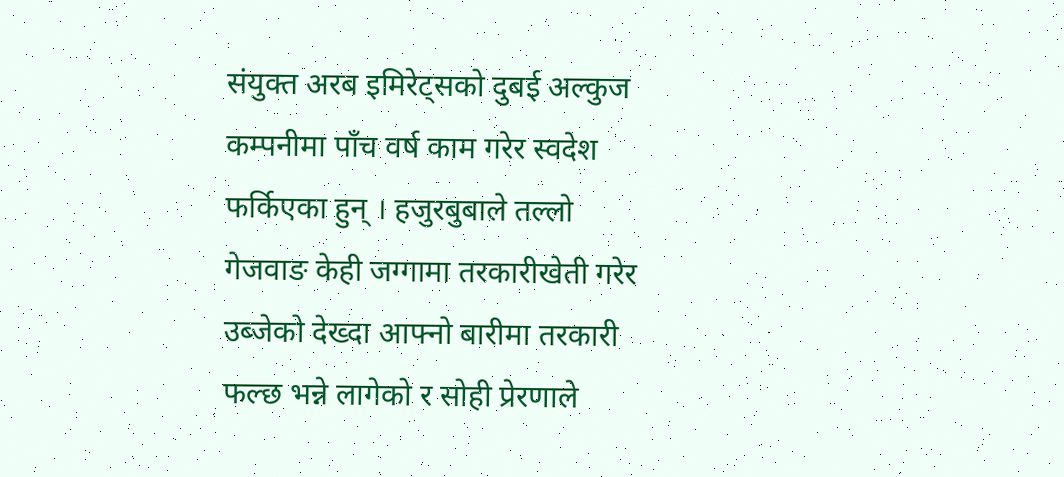संयुक्त अरब इमिरेट्सको दुबई अल्कुज कम्पनीमा पाँच वर्ष काम गरेर स्वदेश फर्किएका हुन् । हजुरबुबाले तल्लो गेजवाङ केही जग्गामा तरकारीखेती गरेर उब्जेको देख्दा आफ्नो बारीमा तरकारी फल्छ भन्ने लागेको र सोही प्रेरणाले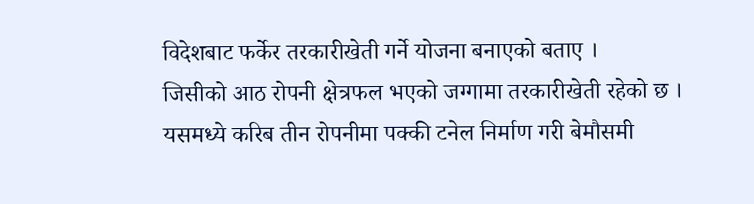विदेशबाट फर्केर तरकारीखेती गर्ने योजना बनाएको बताए ।
जिसीको आठ रोपनी क्षेत्रफल भएको जग्गामा तरकारीखेती रहेको छ । यसमध्ये करिब तीन रोपनीमा पक्की टनेल निर्माण गरी बेमौसमी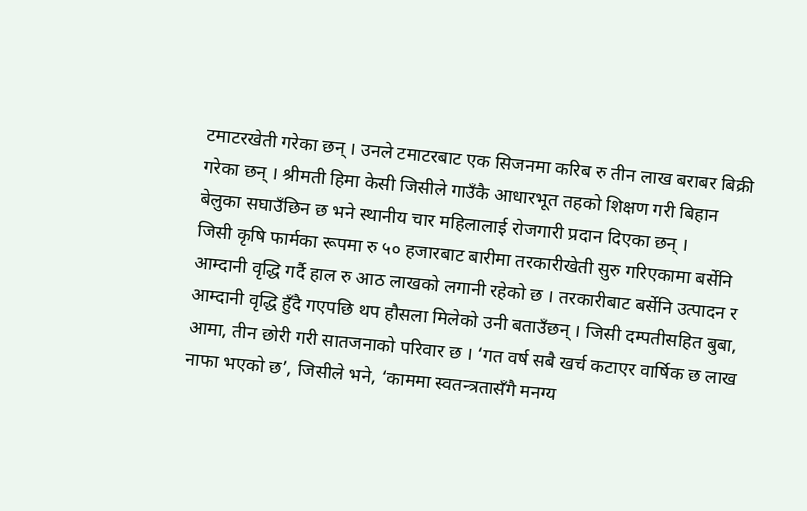टमाटरखेती गरेका छन् । उनले टमाटरबाट एक सिजनमा करिब रु तीन लाख बराबर बिक्री गरेका छन् । श्रीमती हिमा केसी जिसीले गाउँकै आधारभूत तहको शिक्षण गरी बिहान बेलुका सघाउँछिन छ भने स्थानीय चार महिलालाई रोजगारी प्रदान दिएका छन् ।
जिसी कृषि फार्मका रूपमा रु ५० हजारबाट बारीमा तरकारीखेती सुरु गरिएकामा बर्सेनि आम्दानी वृद्धि गर्दै हाल रु आठ लाखको लगानी रहेको छ । तरकारीबाट बर्सेनि उत्पादन र आम्दानी वृद्धि हुँदै गएपछि थप हौसला मिलेको उनी बताउँछन् । जिसी दम्पतीसहित बुबा, आमा, तीन छोरी गरी सातजनाको परिवार छ । ‘गत वर्ष सबै खर्च कटाएर वार्षिक छ लाख नाफा भएको छ’, जिसीले भने, ‘काममा स्वतन्त्रतासँगै मनग्य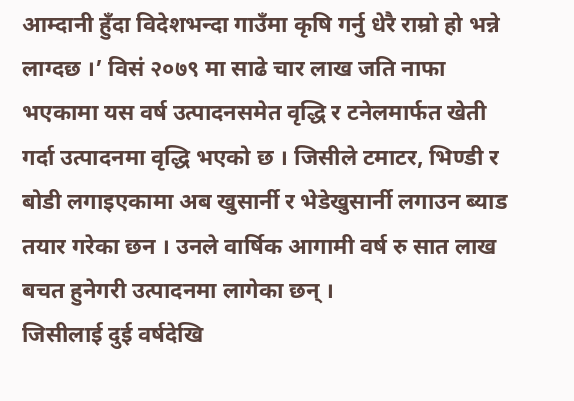आम्दानी हुँदा विदेशभन्दा गाउँमा कृषि गर्नु धेरै राम्रो हो भन्ने लाग्दछ ।’ विसं २०७९ मा साढे चार लाख जति नाफा भएकामा यस वर्ष उत्पादनसमेत वृद्धि र टनेलमार्फत खेती गर्दा उत्पादनमा वृद्धि भएको छ । जिसीले टमाटर, भिण्डी र बोडी लगाइएकामा अब खुसार्नी र भेडेखुसार्नी लगाउन ब्याड तयार गरेका छन । उनले वार्षिक आगामी वर्ष रु सात लाख बचत हुनेगरी उत्पादनमा लागेका छन् ।
जिसीलाई दुई वर्षदेखि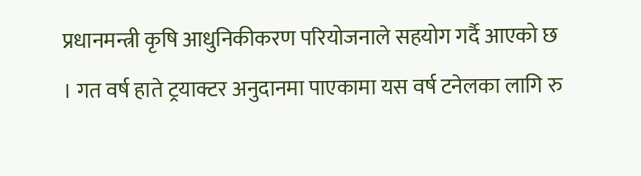प्रधानमन्त्री कृषि आधुनिकीकरण परियोजनाले सहयोग गर्दै आएको छ । गत वर्ष हाते ट्रयाक्टर अनुदानमा पाएकामा यस वर्ष टनेलका लागि रु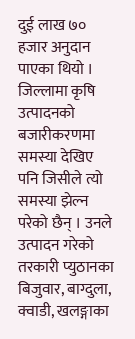दुई लाख ७० हजार अनुदान पाएका थियो । जिल्लामा कृषि उत्पादनको बजारीकरणमा समस्या देखिए पनि जिसीले त्यो समस्या झेल्न परेको छैन् । उनले उत्पादन गरेको तरकारी प्युठानका बिजुवार, बाग्दुला, क्वाडी, खलङ्गाका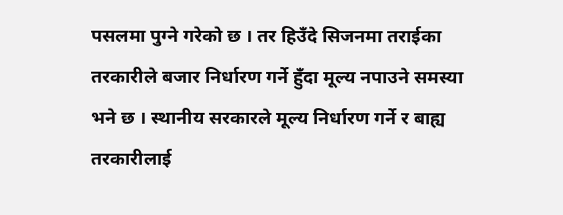पसलमा पुग्ने गरेको छ । तर हिउँदे सिजनमा तराईका तरकारीले बजार निर्धारण गर्ने हुँदा मूल्य नपाउने समस्या भने छ । स्थानीय सरकारले मूल्य निर्धारण गर्ने र बाह्य तरकारीलाई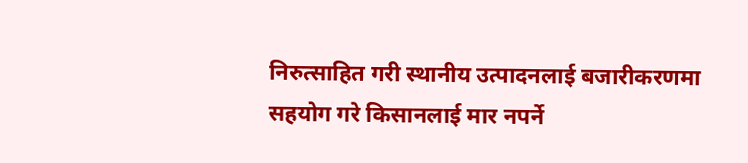निरुत्साहित गरी स्थानीय उत्पादनलाई बजारीकरणमा सहयोग गरे किसानलाई मार नपर्ने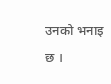उनको भनाइ छ ।